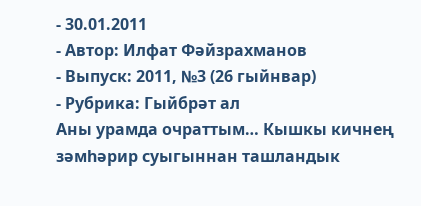- 30.01.2011
- Автор: Илфат Фәйзрахманов
- Выпуск: 2011, №3 (26 гыйнвар)
- Рубрика: Гыйбрәт ал
Аны урамда очраттым… Кышкы кичнең зәмһәрир суыгыннан ташландык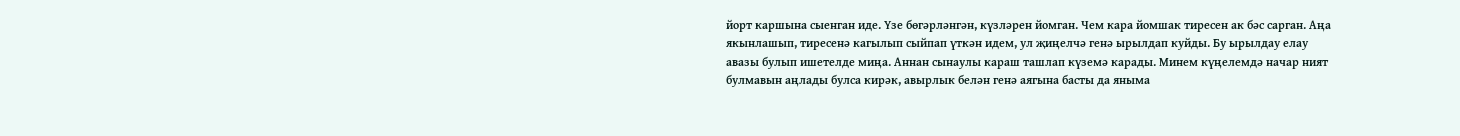йорт каршына сыенган иде. Үзе бөгәрләнгән, күзләрен йомган. Чем кара йомшак тиресен ак бәс сарган. Аңа якынлашып, тиресенә кагылып сыйпап үткән идем, ул җиңелчә генә ырылдап куйды. Бу ырылдау елау авазы булып ишетелде миңа. Аннан сынаулы караш ташлап күземә карады. Минем күңелемдә начар ният булмавын аңлады булса кирәк, авырлык белән генә аягына басты да яныма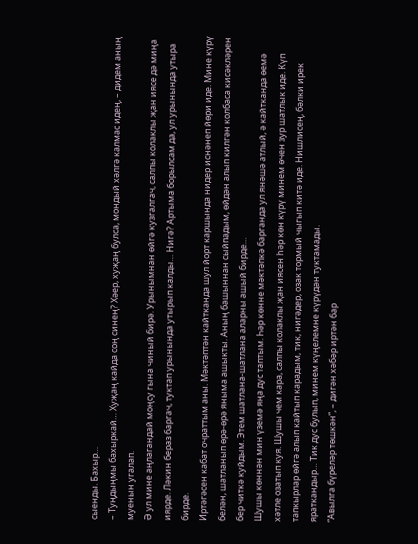сыенды. Бахыр…
– Туңдыңмы бахыркай… Хуҗаң кайда соң синең? Хәер, хуҗаң булса, мондый хәлгә калмас идең, – дидем аның муенын угалап.
Ә ул мине аңлагандай моңсу гына чиный бирә. Урынымнан өйгә кузгалгач, салпы колаклы җан иясе дә миңа иярде. Ләкин бераз баргач, туктап урынында утырып калды… Нигә? Артыма борылсам да, ул урынында утыра бирде.
Иртәгәсен кабат очраттым аны. Мәктәптән кайтканда шул йорт каршында нидер иснәнеп йөри иде. Мине күрү белән, шатланып өрә-өрә яныма ашыкты. Аның башыннан сыйпадым, өйдән алып килгән колбаса кисәкләрен бер читкә куйдым. Этем шатлана-шатлана аларны ашый бирде…
Шушы көннән мин үземә яңа дус таптым. Һәр көнне мәктәпкә барганда ул янәшә атлый, ә кайтканда өемә хәтле озатып куя. Шушы чем кара, салпы колаклы җан иясен һәр көн күрү минем өчен зур шатлык иде. Күп тапкырлар өйгә алып кайтып карадым, тик, нигәдер, озак тормый чыгып китә иде. Нишлисең, бәлки ирек яраткандыр… Тик дус булып, минем күңелемне күрүдән туктамады.
“Авылга бүреләр төшкән”, – дигән хәбәр иртән бар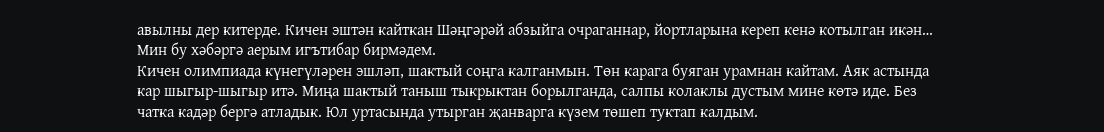авылны дер китерде. Кичен эштән кайткан Шәңгәрәй абзыйга очраганнар, йортларына кереп кенә котылган икән… Мин бу хәбәргә аерым игътибар бирмәдем.
Кичен олимпиада күнегүләрен эшләп, шактый соңга калганмын. Төн карага буяган урамнан кайтам. Аяк астында кар шыгыр-шыгыр итә. Миңа шактый таныш тыкрыктан борылганда, салпы колаклы дустым мине көтә иде. Без чатка кадәр бергә атладык. Юл уртасында утырган җанварга күзем төшеп туктап калдым.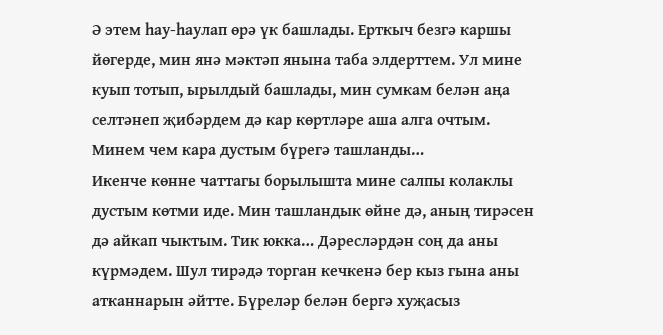Ә этем һау-һаулап өрә үк башлады. Ерткыч безгә каршы йөгерде, мин янә мәктәп янына таба элдерттем. Ул мине куып тотып, ырылдый башлады, мин сумкам белән аңа селтәнеп җибәрдем дә кар көртләре аша алга очтым. Минем чем кара дустым бүрегә ташланды…
Икенче көнне чаттагы борылышта мине салпы колаклы дустым көтми иде. Мин ташландык өйне дә, аның тирәсен дә айкап чыктым. Тик юкка… Дәресләрдән соң да аны күрмәдем. Шул тирәдә торган кечкенә бер кыз гына аны атканнарын әйтте. Бүреләр белән бергә хуҗасыз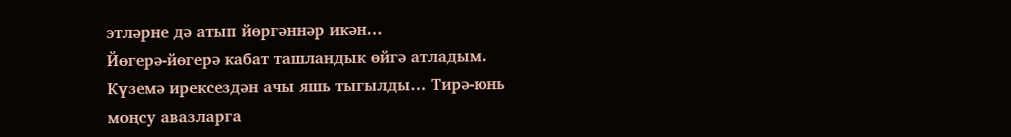этләрне дә атып йөргәннәр икән…
Йөгерә-йөгерә кабат ташландык өйгә атладым. Күземә ирексездән ачы яшь тыгылды… Тирә-юнь моңсу авазларга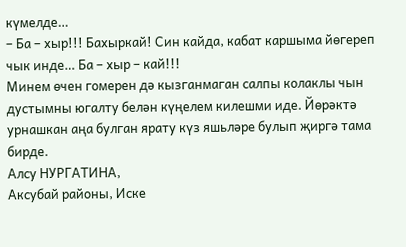күмелде…
– Ба – хыр!!! Бахыркай! Син кайда, кабат каршыма йөгереп чык инде… Ба – хыр – кай!!!
Минем өчен гомерен дә кызганмаган салпы колаклы чын дустымны югалту белән күңелем килешми иде. Йөрәктә урнашкан аңа булган ярату күз яшьләре булып җиргә тама бирде.
Алсу НУРГАТИНА,
Аксубай районы, Иске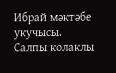Ибрай мәктәбе укучысы.
Салпы колаклы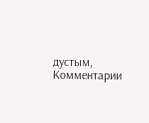дустым,
Комментарии